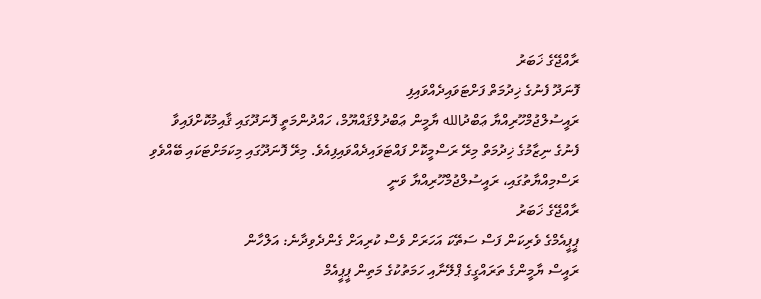ރާއްޖޭގެ ޚަބަރު
ފޮނަދޫ ފެނުގެ ޚިދުމަތް ފަށްޓަވައިދެއްވައިފި
ރައީސުލްޖުމްހޫރިއްޔާ ޢަބްދުالله ޔާމީން ޢަބްދުލްޤައްޔޫމް، ހައްދުންމަތީ ފޮނަދޫގައި ޤާއިމުކޮށްފައިވާ ފެނުގެ ނިޒާމުގެ ޚިދުމަތް މިރޭ ރަސްމީކޮށް ފައްޓަވައިދެއްވައިފިއެވެ. މިރޭ ފޮނަދޫގައި މިކަމަށްޓަކައި ބޭއްވެވި ރަސްމިއްޔާތުގައި، ރައީސުލްޖުމްހޫރިއްޔާ ވަނީ
ރާއްޖޭގެ ޚަބަރު
ޕީޕީއެމްގެ ވެރިކަން ފަސް ސަތޭކަ އަހަރަށް ވެސް ކުރިއަށް ގެންދެވިދާނެ: އަލްހާން
ރައީސް ޔާމީންގެ ތަރައްގީގެ ޕްލޭނާއި ހަމަތުކުގެ މަތިން ޕީޕީއެމް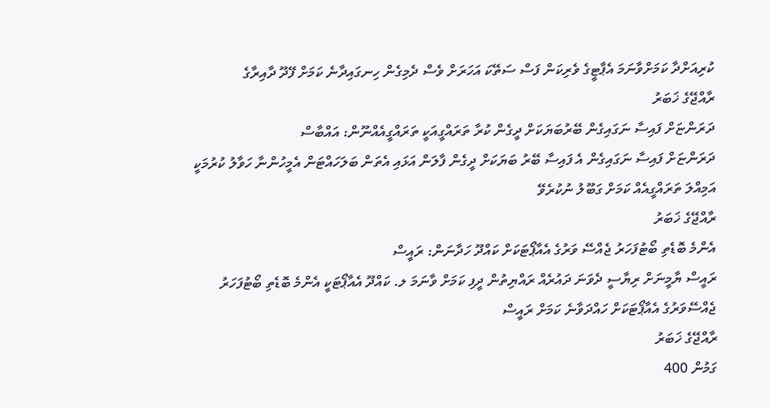ކުރިއަށްދާ ކަމަށްވާނަމަ އެޕާޓީގެ ވެރިކަން ފަސް ސަތޭކަ އަހަރަށް ވެސް ދެމިގެން ހިނގައިދާނެ ކަމަށް ފޭދޫ ދާއިރާގެ
ރާއްޖޭގެ ޚަބަރު
ދަރަންޏަށް ފައިސާ ނަގައިގެން ބޭރުބަޔަކަށް ދީގެން ކުރާ ތަރައްގީއަކީ ތަރައްގީއެއްނޫން: އައްބާސް
ދަރަންޏަށް ފައިސާ ނަގައިގެން އެ ފައިސާ ބޭރު ބަޔަކަށް ދީގެން ފާލަން އަޅައި އެތަން ބަލަހައްޓަން އެމީހުންނާ ހަވާލު ކުރުމަކީ އަމިއްލަ ތަރައްގީއެއް ކަމަށް ގަބޫލު ނުކުރެވޭ
ރާއްޖޭގެ ޚަބަރު
އެންމެ ބޮޑެތި ބޯޓުފަހަރު ޖެއްސޭ ވަރުގެ އެއާޕޯޓަކަށް ކައްދޫ ހަދާނަން: ރައީސް
ރައީސް ޔާމީނަށް ރިޔާސީ ދެވަނަ ދައުރެއް ރައްޔިތުން ދީފި ކަމަށް ވާނަމަ ލ. ކައްދޫ އެއާޕޯޓަކީ އެންމެ ބޮޑެތި ބޯޓުފަހަރު ޖެއްސޭވަރުގެ އެއާޕޯޓަކަށް ހައްދަވާނެ ކަމަށް ރައީސް
ރާއްޖޭގެ ޚަބަރު
ގަމުން 400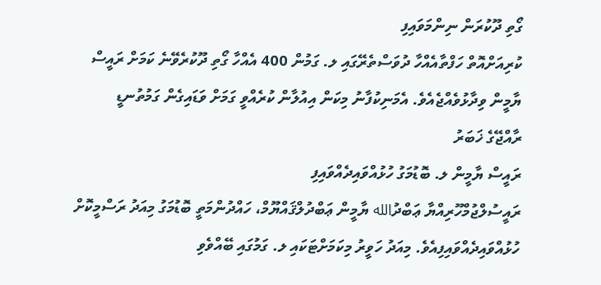ގޯތި ދޫކުރަން ނިންމަވައިފި
ކުރިއަށްއޮތް ހަފްތާއެއްހާ ދުވަސްތެރޭގައި ލ. ގަމުން 400 އެއްހާ ގޯތި ދޫކުރެވޭނެ ކަމަށް ރައީސް ޔާމީން ވިދާޅުވެއްޖެއެވެ. އެމަނިކުފާނު މިކަން އިއުލާން ކުރެއްވީ ގަމަށް ވަޑައިގެން ގަމުތުނޑީ
ރާއްޖޭގެ ޚަބަރު
ރައީސް ޔާމީން ލ. ބޮޑުމަގު ހުޅުއްވައިދެއްވައިފި
ރައީސުލްޖުމްހޫރިއްޔާ ޢަބްދުالله ޔާމީން ޢަބްދުލްޤައްޔޫމް، ހައްދުންމަތީ ބޮޑުމަގު މިއަދު ރަސްމީކޮށް ހުޅުއްވައިދެއްވައިފިއެވެ. މިއަދު ހަވީރު މިކަމަށްޓަކައި ލ. ގަމުގައި ބޭއްވެވި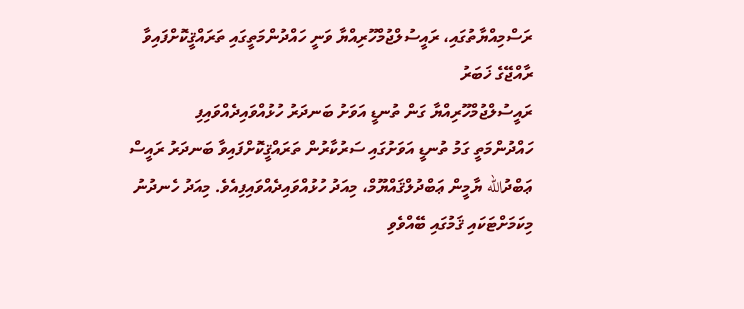ރަސްމިއްޔާތުގައި، ރައީސުލްޖުމްހޫރިއްޔާ ވަނީ ހައްދުންމަތީގައި ތަރައްޤީކޮށްފައިވާ
ރާއްޖޭގެ ޚަބަރު
ރައީސުލްޖުމްހޫރިއްޔާ ގަން ތުނޑީ އަވަށު ބަނދަރު ހުޅުއްވައިދެއްވައިފި
ހައްދުންމަތީ ގަމު ތުނޑީ އަވަށުގައި ސަރުކާރުން ތަރައްޤީކޮށްފައިވާ ބަނދަރު ރައީސް ޢަބްދުالله ޔާމީން ޢަބްދުލްޤައްޔޫމް، މިއަދު ހުޅުއްވައިދެއްވައިފިއެވެ. މިއަދު ހެނދުނު މިކަމަށްޓަކައި ޤަމުގައި ބޭއްވެވި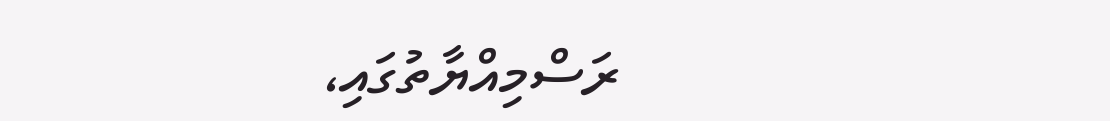ރަސްމިއްޔާތުގައި،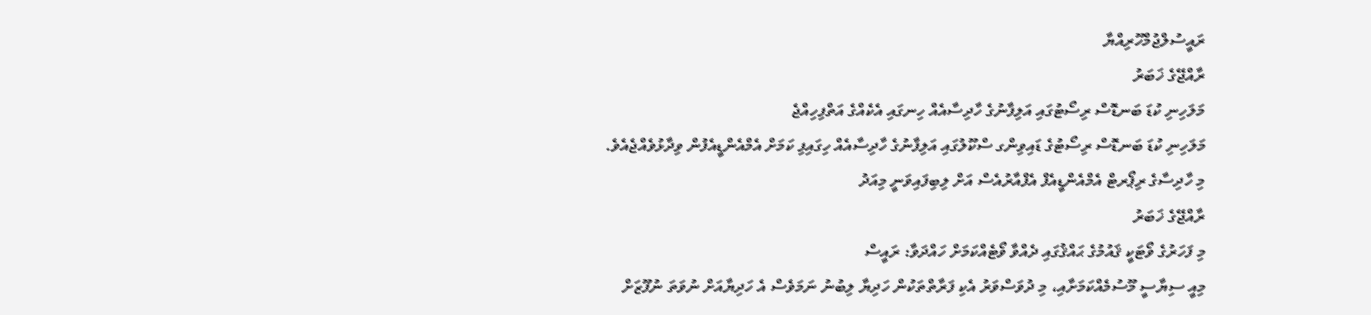ރައީސުލްޖުމްހޫރިއްޔާ
ރާއްޖޭގެ ޚަބަރު
މަލަހިނި ކުޑަ ބަނޑޮސް ރިސޯޓުގައި އަލިފާނުގެ ހާދިސާއެއް ހިނގައި އެކެއްގެ އަތްފިހިއްޖެ
މަލަހިނި ކުޑަ ބަނޑޮސް ރިސޯޓުގެ ޑައިވިންގ ސްކޫލުގައި އަލިފާނުގެ ހާދިސާއެއް ހިގައިފި ކަމަށް އެމްއެންޑީއެފުން ވިދާޅުވެއްޖެއެވެ. މި ހާދިސާގެ ރިޕޯރޓް އެމްއެންޑީއެފް އެފްއާރުއެސް އަށް ލިބިފައިވަނީ މިއަދު
ރާއްޖޭގެ ޚަބަރު
މި ފަހަރުގެ ވޯޓަކީ ޤައުމުގެ ޙައްޤުގައި ދެއްވާ ވޯޓެއްކަމަށް ހައްދަވާ: ރައީސް
މިއީ ސިޔާސީ މޫސުމެއްކަމަށާއި، މި ދުވަސްވަރު އެކި ފަރާތްތަކުން ހަދިޔާ ލިބުނު ނަމަވެސް އެ ހަދިޔާއަށް ނުވަތަ ނުފޫޒަށް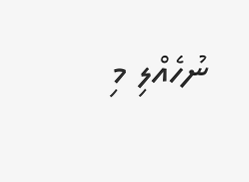ނުހެއްލި މި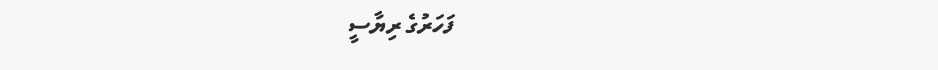ފަހަރުގެ ރިޔާސީ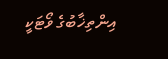އިންތިޚާބުގެ ވޯޓަކީ